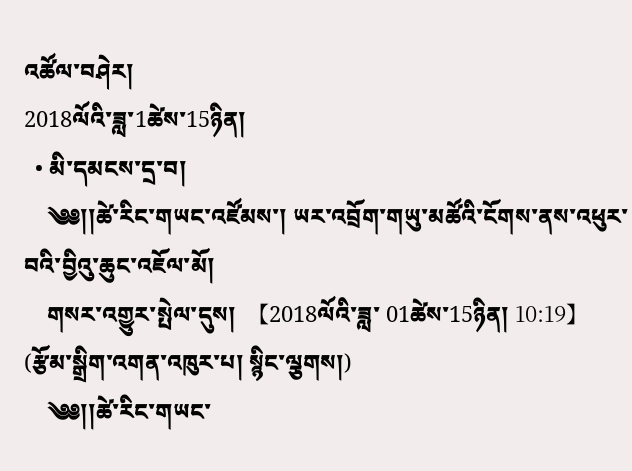འཚོལ་བཤེར།
2018ལོའི་ཟླ་1ཚེས་15ཉིན།
  • མི་དམངས་དྲ་བ།
    ༄༅།།ཚེ་རིང་གཡང་འཛོམས་། ཡར་འབྲོག་གཡུ་མཚོའི་ངོགས་ནས་འཕུར་བའི་བྱིའུ་ཆུང་འཇོལ་མོ།
    གསར་འགྱུར་སྤེལ་དུས།  【2018ལོའི་ཟླ་ 01ཚེས་15ཉིན། 10:19】   (རྩོམ་སྒྲིག་འགན་འཁུར་པ། སྙིང་ལྕགས།)
    ༄༅།།ཚེ་རིང་གཡང་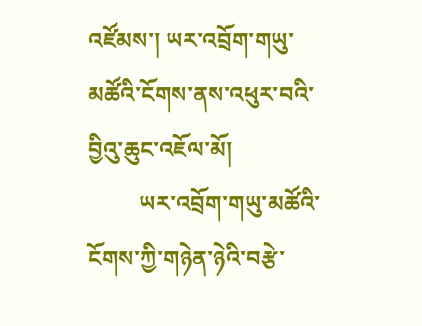འཛོམས་། ཡར་འབྲོག་གཡུ་མཚོའི་ངོགས་ནས་འཕུར་བའི་བྱིའུ་ཆུང་འཇོལ་མོ།
         ཡར་འབྲོག་གཡུ་མཚོའི་ངོགས་ཀྱི་གཉེན་ཉེའི་བརྩེ་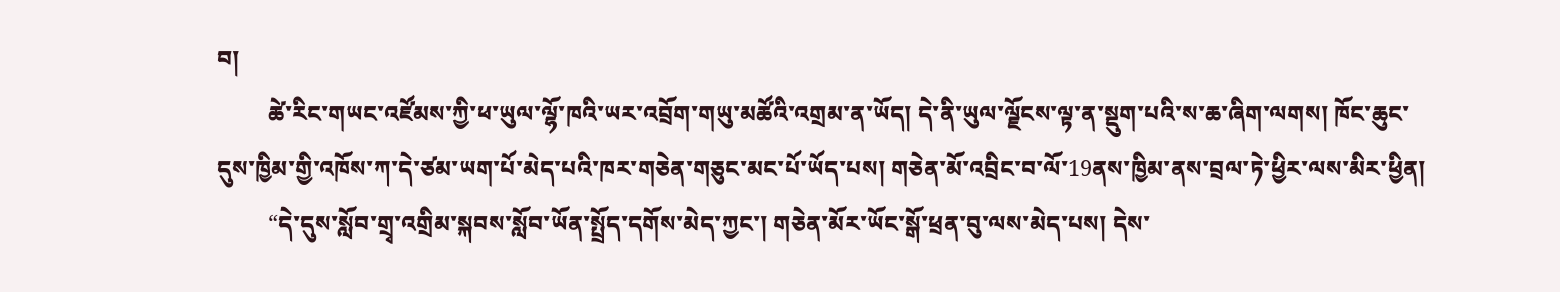བ།
         ཚེ་རིང་གཡང་འཛོམས་ཀྱི་ཕ་ཡུལ་ལྷོ་ཁའི་ཡར་འབྲོག་གཡུ་མཚོའི་འགྲམ་ན་ཡོད། དེ་ནི་ཡུལ་ལྗོངས་ལྟ་ན་སྡུག་པའི་ས་ཆ་ཞིག་ལགས། ཁོང་ཆུང་དུས་ཁྱིམ་གྱི་འཁོས་ཀ་དེ་ཙམ་ཡག་པོ་མེད་པའི་ཁར་གཅེན་གཅུང་མང་པོ་ཡོད་པས། གཅེན་མོ་འབྲིང་བ་ལོ་19ནས་ཁྱིམ་ནས་བྲལ་ཏེ་ཕྱིར་ལས་མིར་ཕྱིན།
         “དེ་དུས་སློབ་གྲྭ་འགྲིམ་སྐབས་སློབ་ཡོན་སྤྲོད་དགོས་མེད་ཀྱང་། གཅེན་མོར་ཡོང་སྒོ་ཕྲན་བུ་ལས་མེད་པས། དེས་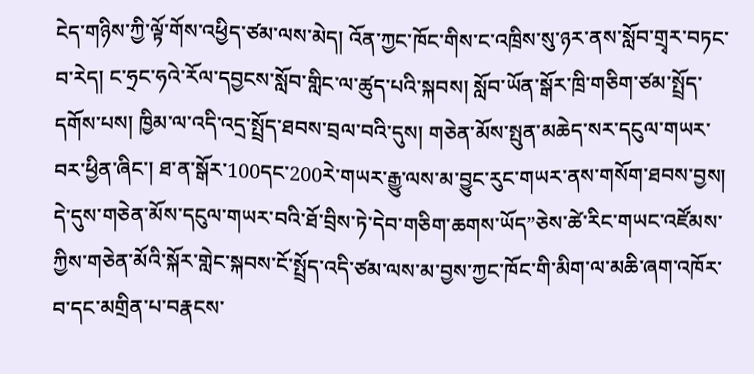ངེད་གཉིས་ཀྱི་ལྟོ་གོས་འཕྱིད་ཙམ་ལས་མེད། འོན་ཀྱང་ཁོང་གིས་ང་འཁྲིས་སུ་ཉར་ནས་སློབ་གྲྭར་བཏང་བ་རེད། ང་ཧྲང་ཧའེ་རོལ་དབྱངས་སློབ་གླིང་ལ་ཚུད་པའི་སྐབས། སློབ་ཡོན་སྒོར་ཁྲི་གཅིག་ཙམ་སྤྲོད་དགོས་པས། ཁྱིམ་ལ་འདི་འདྲ་སྤྲོད་ཐབས་བྲལ་བའི་དུས། གཅེན་མོས་སྤུན་མཆེད་སར་དངུལ་གཡར་བར་ཕྱིན་ཞིང་། ཐ་ན་སྒོར་100དང་200རེ་གཡར་རྒྱུ་ལས་མ་བྱུང་རུང་གཡར་ནས་གསོག་ཐབས་བྱས། དེ་དུས་གཅེན་མོས་དངུལ་གཡར་བའི་ཐོ་བྲིས་ཏེ་དེབ་གཅིག་ཆགས་ཡོད”ཅེས་ཚེ་རིང་གཡང་འཛོམས་ཀྱིས་གཅེན་མོའི་སྐོར་གླེང་སྐབས་ངོ་སྤྲོད་འདི་ཙམ་ལས་མ་བྱས་ཀྱང་ཁོང་གི་མིག་ལ་མཆི་ཞག་འཁོར་བ་དང་མགྲིན་པ་བརྣངས་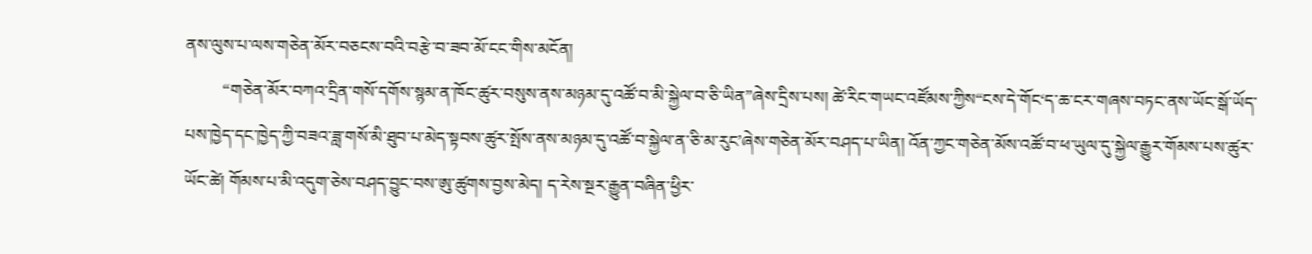ནས་ལུས་པ་ལས་གཅེན་མོར་བཅངས་བའི་བརྩེ་བ་ཟབ་མོ་ངང་གིས་མངོན།
         “གཅེན་མོར་བཀའ་དྲིན་གསོ་དགོས་སྙམ་ན་ཁོང་ཚུར་བསུས་ནས་མཉམ་དུ་འཚོ་བ་མི་སྐྱེལ་བ་ཅི་ཡིན”ཞེས་དྲིས་པས། ཚེ་རིང་གཡང་འཛོམས་ཀྱིས“ངས་དེ་གོང‘ད་ཆ་ངར་གཞས་བཏང་ནས་ཡོང་སྒོ་ཡོད་པས་ཁྱེད་དང་ཁྱེད་ཀྱི་བཟའ་ཟླ་གསོ་མི་ཐུབ་པ་མེད་སྟབས་ཚུར་སྤོས་ནས་མཉམ་དུ་འཚོ་བ་སྐྱེལ་ན་ཅི་མ་རུང’ཞེས་གཅེན་མོར་བཤད་པ་ཡིན། འོན་ཀྱང་གཅེན་མོས་འཚོ་བ་ཕ་ཡུལ་དུ་སྐྱེལ་རྒྱུར་གོམས་པས་ཚུར་ཡོང་ཚེ། གོམས་པ་མི་འདུག་ཅེས་བཤད་བྱུང་བས་ཨུ་ཚུགས་བྱས་མེད། ད་རེས་སྔར་རྒྱུན་བཞིན་ཕྱིར་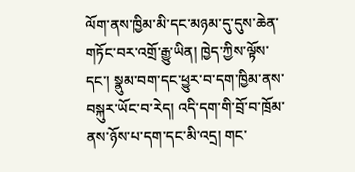ལོག་ནས་ཁྱིམ་མི་དང་མཉམ་དུ་དུས་ཆེན་གཏོང་བར་འགྲོ་རྒྱུ་ཡིན། ཁྱེད་ཀྱིས་ལྟོས་དང་། སྣུམ་བག་དང་ཕྱུར་བ་དག་ཁྱིམ་ནས་བསྐུར་ཡོང་བ་རེད། འདི་དག་གི་བྲོ་བ་ཁྲོམ་ནས་ཉོས་པ་དག་དང་མི་འདྲ། གང་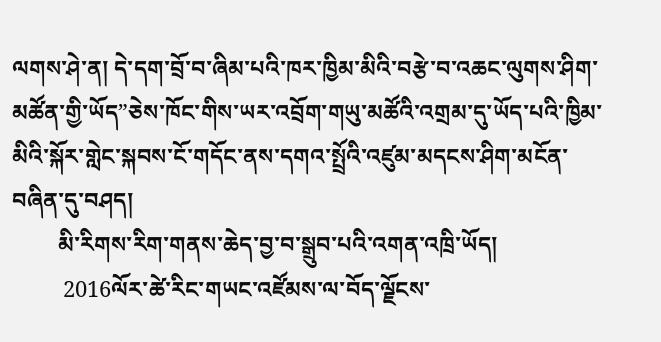ལགས་ཤེ་ན། དེ་དག་བྲོ་བ་ཞིམ་པའི་ཁར་ཁྱིམ་མིའི་བརྩེ་བ་འཆང་ལུགས་ཤིག་མཚོན་གྱི་ཡོད”ཅེས་ཁོང་གིས་ཡར་འབྲོག་གཡུ་མཚོའི་འགྲམ་དུ་ཡོད་པའི་ཁྱིམ་མིའི་སྐོར་གླེང་སྐབས་ངོ་གདོང་ནས་དགའ་སྤྲོའི་འཛུམ་མདངས་ཤིག་མངོན་བཞིན་དུ་བཤད།
        མི་རིགས་རིག་གནས་ཆེད་བྱ་བ་སྒྲུབ་པའི་འགན་འཁྲི་ཡོད།
         2016ལོར་ཚེ་རིང་གཡང་འཛོམས་ལ་བོད་ལྗོངས་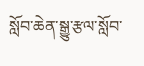སློབ་ཆེན་སྒྱུ་རྩལ་སློབ་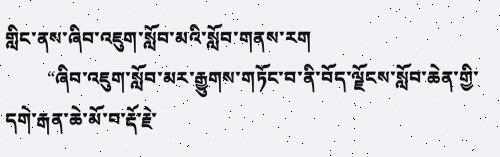གླིང་ནས་ཞིབ་འཇུག་སློབ་མའི་སློབ་གནས་རག
         “ཞིབ་འཇུག་སློབ་མར་རྒྱུགས་གཏོང་བ་ནི་བོད་ལྗོངས་སློབ་ཆེན་གྱི་དགེ་རྒན་ཆེ་མོ་བ་རྡོ་རྗེ་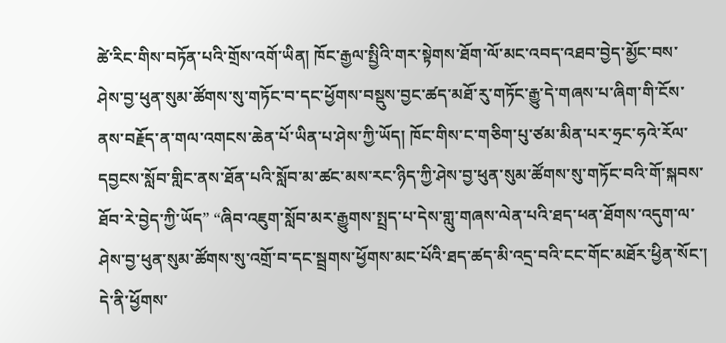ཚེ་རིང་གིས་བཏོན་པའི་གྲོས་འགོ་ཡིན། ཁོང་རྒྱལ་སྤྱིའི་གར་སྟེགས་ཐོག་ལོ་མང་འབད་འཐབ་བྱེད་མྱོང་བས་ཤེས་བྱ་ཕུན་སུམ་ཚོགས་སུ་གཏོང་བ་དང་ཕྱོགས་བསྡུས་བྱང་ཚད་མཐོ་རུ་གཏོང་རྒྱུ་དེ་གཞས་པ་ཞིག་གི་ངོས་ནས་བརྗོད་ན་གལ་འགངས་ཆེན་པོ་ཡིན་པ་ཤེས་ཀྱི་ཡོད། ཁོང་གིས་ང་གཅིག་པུ་ཙམ་མིན་པར་ཧྲང་ཧའེ་རོལ་དབྱངས་སློབ་གླིང་ནས་ཐོན་པའི་སློབ་མ་ཚང་མས་རང་ཉིད་ཀྱི་ཤེས་བྱ་ཕུན་སུམ་ཚོགས་སུ་གཏོང་བའི་གོ་སྐབས་ཐོབ་རེ་བྱེད་ཀྱི་ཡོད” “ཞིབ་འཇུག་སློབ་མར་རྒྱུགས་སྤྲད་པ་དེས་གླུ་གཞས་ལེན་པའི་ཐད་ཕན་ཐོགས་འདུག་ལ་ཤེས་བྱ་ཕུན་སུམ་ཚོགས་སུ་འགྲོ་བ་དང་སྦྲགས་ཕྱོགས་མང་པོའི་ཐད་ཚད་མི་འདྲ་བའི་ངང་གོང་མཐོར་ཕྱིན་སོང་། དེ་ནི་ཕྱོགས་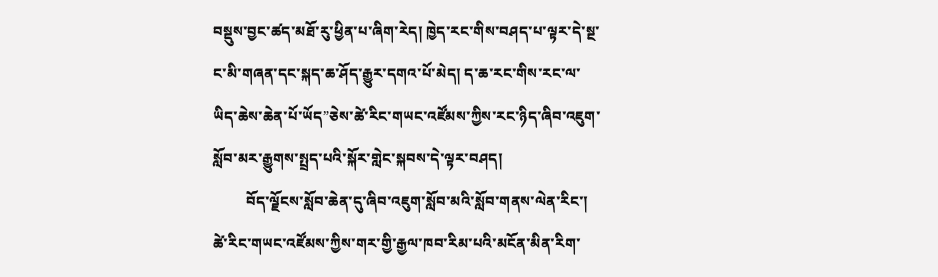བསྡུས་བྱང་ཚད་མཐོ་རུ་ཕྱིན་པ་ཞིག་རེད། ཁྱེད་རང་གིས་བཤད་པ་ལྟར་དེ་སྔ་ང་མི་གཞན་དང་སྐད་ཆ་ཤོད་རྒྱུར་དགའ་པོ་མེད། ད་ཆ་རང་གིས་རང་ལ་ཡིད་ཆེས་ཆེན་པོ་ཡོད”ཅེས་ཚེ་རིང་གཡང་འཛོམས་ཀྱིས་རང་ཉིད་ཞིབ་འཇུག་སློབ་མར་རྒྱུགས་སྤྲད་པའི་སྐོར་གླེང་སྐབས་དེ་ལྟར་བཤད།
         བོད་ལྗོངས་སློབ་ཆེན་དུ་ཞིབ་འཇུག་སློབ་མའི་སློབ་གནས་ལེན་རིང་། ཚེ་རིང་གཡང་འཛོམས་ཀྱིས་གར་གྱི་རྒྱལ་ཁབ་རིམ་པའི་མངོན་མིན་རིག་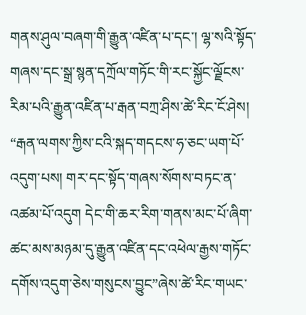གནས་ཤུལ་བཞག་གི་རྒྱུན་འཛིན་པ་དང་། ལྷ་སའི་སྟོད་གཞས་དང་སྒྲ་སྙན་དཀྲོལ་གཏོང་གི་རང་སྐྱོང་ལྗོངས་རིམ་པའི་རྒྱུན་འཛིན་པ་རྒན་བཀྲ་ཤིས་ཚེ་རིང་ངོ་ཤེས། “རྒན་ལགས་ཀྱིས་ངའི་སྐད་གདངས་ཧ་ཅང་ཡག་པོ་འདུག་པས། གར་དང་སྟོད་གཞས་སོགས་བཏང་ན་འཚམ་པོ་འདུག དེང་གི་ཆར་རིག་གནས་མང་པོ་ཞིག་ཚང་མས་མཉམ་དུ་རྒྱུན་འཛིན་དང་འཕེལ་རྒྱས་གཏོང་དགོས་འདུག་ཅེས་གསུངས་བྱུང”ཞེས་ཚེ་རིང་གཡང་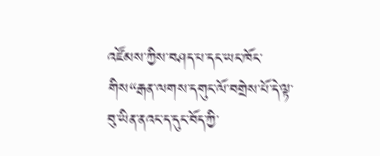འཛོམས་ཀྱིས་བཤད་པ་དང་ཡང་ཁོང་གིས“རྒན་ལགས་དགུང་ལོ་བགྲེས་པོ་དེ་ལྟ་བུ་ཡིན་ནའང་ད་དུང་བོད་ཀྱི་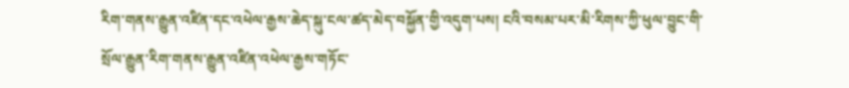རིག་གནས་རྒྱུན་འཛིན་དང་འཕེལ་རྒྱས་ཆེད་སྐུ་ངལ་ཚད་མེད་བསྐྱོན་གྱི་འདུག་པས། ངའི་བསམ་པར་མི་རིགས་ཀྱི་ཕུལ་བྱུང་གི་སྲོལ་རྒྱུན་རིག་གནས་རྒྱུན་འཛིན་འཕེལ་རྒྱས་གཏོང་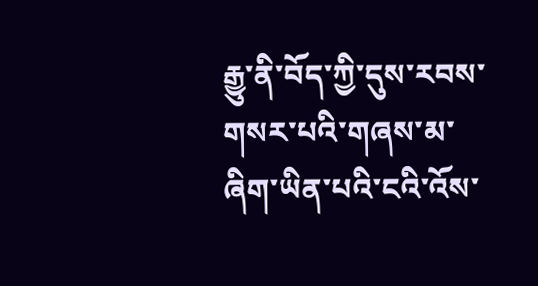རྒྱུ་ནི་བོད་ཀྱི་དུས་རབས་གསར་པའི་གཞས་མ་ཞིག་ཡིན་པའི་ངའི་འོས་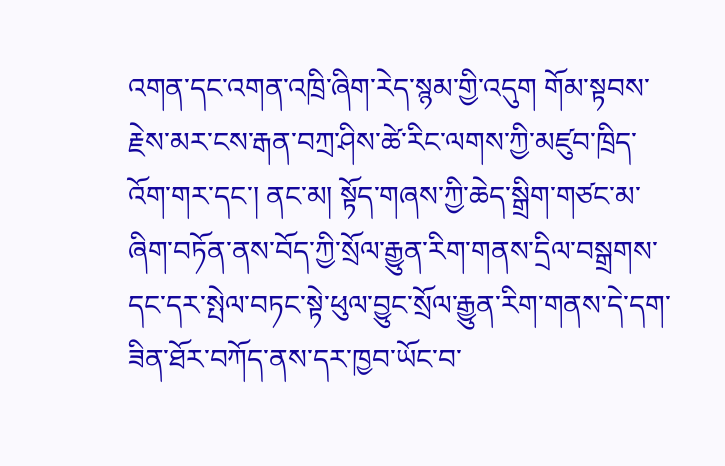འགན་དང་འགན་འཁྲི་ཞིག་རེད་སྙམ་གྱི་འདུག གོམ་སྟབས་རྗེས་མར་ངས་རྒན་བཀྲ་ཤིས་ཚེ་རིང་ལགས་ཀྱི་མཛུབ་ཁྲིད་འོག་གར་དང་། ནང་མ། སྟོད་གཞས་ཀྱི་ཆེད་སྒྲིག་གཙང་མ་ཞིག་བཏོན་ནས་བོད་ཀྱི་སྲོལ་རྒྱུན་རིག་གནས་དྲིལ་བསྒྲགས་དང་དར་སྤེལ་བཏང་སྟེ་ཕུལ་བྱུང་སྲོལ་རྒྱུན་རིག་གནས་དེ་དག་ཟིན་ཐོར་བཀོད་ནས་དར་ཁྱབ་ཡོང་བ་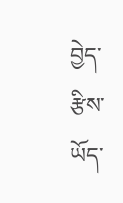བྱེད་རྩིས་ཡོད་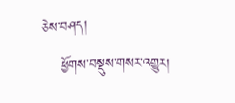ཅེས་བཤད།
    ཕྱོགས་བསྡུས་གསར་འགྱུར།